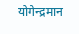योगेन्द्रमान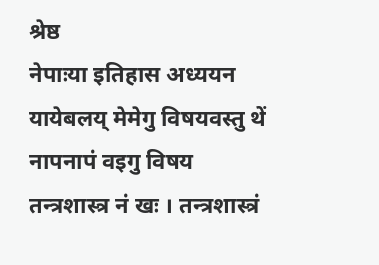श्रेष्ठ
नेपाःया इतिहास अध्ययन यायेबलय् मेमेगु विषयवस्तु थें नापनापं वइगु विषय तन्त्रशास्त्र नं खः । तन्त्रशास्त्रं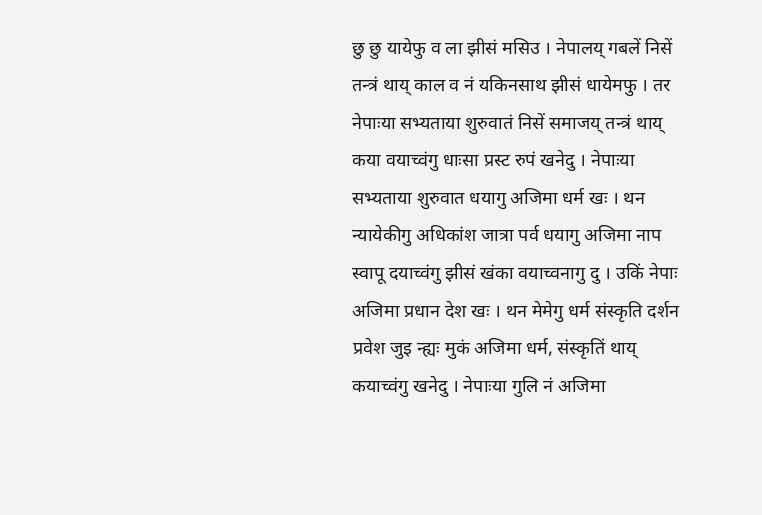छु छु यायेफु व ला झीसं मसिउ । नेपालय् गबलें निसें तन्त्रं थाय् काल व नं यकिनसाथ झीसं धायेमफु । तर नेपाःया सभ्यताया शुरुवातं निसें समाजय् तन्त्रं थाय् कया वयाच्वंगु धाःसा प्रस्ट रुपं खनेदु । नेपाःया सभ्यताया शुरुवात धयागु अजिमा धर्म खः । थन न्यायेकीगु अधिकांश जात्रा पर्व धयागु अजिमा नाप स्वापू दयाच्वंगु झीसं खंका वयाच्वनागु दु । उकिं नेपाः अजिमा प्रधान देश खः । थन मेमेगु धर्म संस्कृति दर्शन प्रवेश जुइ न्ह्यः मुकं अजिमा धर्म, संस्कृतिं थाय् कयाच्वंगु खनेदु । नेपाःया गुलि नं अजिमा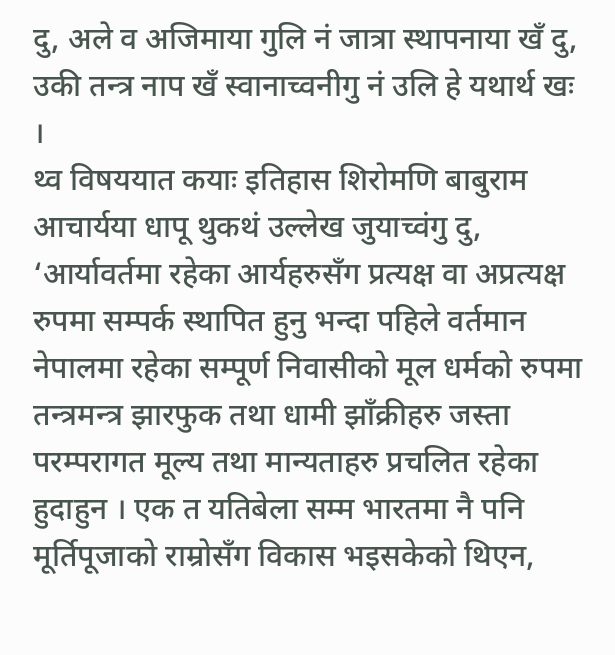दु, अले व अजिमाया गुलि नं जात्रा स्थापनाया खँ दु, उकी तन्त्र नाप खँ स्वानाच्वनीगु नं उलि हे यथार्थ खः ।
थ्व विषययात कयाः इतिहास शिरोमणि बाबुराम आचार्यया धापू थुकथं उल्लेख जुयाच्वंगु दु, ‘आर्यावर्तमा रहेका आर्यहरुसँग प्रत्यक्ष वा अप्रत्यक्ष रुपमा सम्पर्क स्थापित हुनु भन्दा पहिले वर्तमान नेपालमा रहेका सम्पूर्ण निवासीको मूल धर्मको रुपमा तन्त्रमन्त्र झारफुक तथा धामी झाँक्रीहरु जस्ता परम्परागत मूल्य तथा मान्यताहरु प्रचलित रहेका हुदाहुन । एक त यतिबेला सम्म भारतमा नै पनि मूर्तिपूजाको राम्रोसँग विकास भइसकेको थिएन,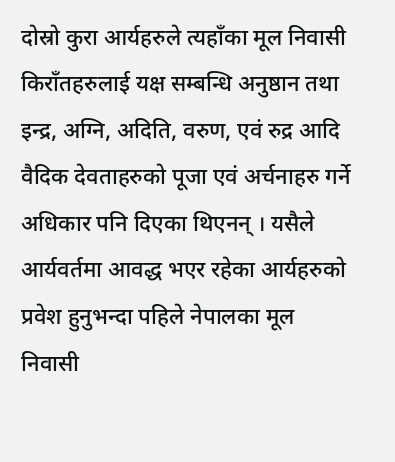दोस्रो कुरा आर्यहरुले त्यहाँका मूल निवासी किराँतहरुलाई यक्ष सम्बन्धि अनुष्ठान तथा इन्द्र, अग्नि, अदिति, वरुण, एवं रुद्र आदि वैदिक देवताहरुको पूजा एवं अर्चनाहरु गर्ने अधिकार पनि दिएका थिएनन् । यसैले आर्यवर्तमा आवद्ध भएर रहेका आर्यहरुको प्रवेश हुनुभन्दा पहिले नेपालका मूल निवासी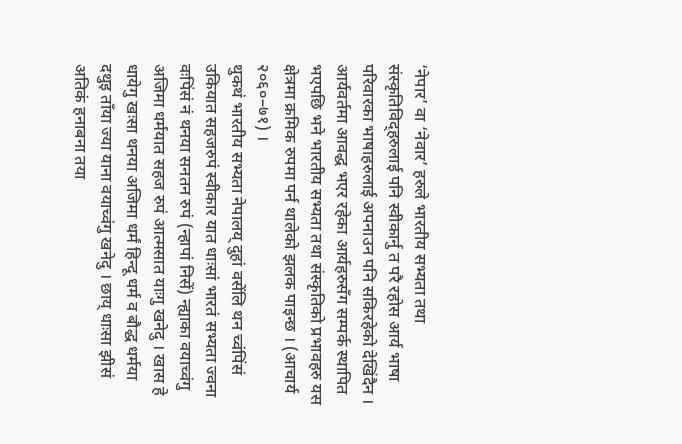‘नेपार’ वा ‘नेवार’ हरुले भारतीय सभ्यता तथा संस्कृतिविद्हरुलाई पनि स्वीकार्नु त परै रहोस आर्य भाषा परिवारका भाषाहरुलाई अपनाउन पनि सकिरहेको देखिंदैन । आर्यवर्तमा आवद्ध भएर रहेका आर्यहरुसँग सम्पर्क स्थापित भएपछि भने भारतीय सभ्यता तथा संस्कृतिको प्रभावहरु यस क्षेत्रमा क्रमिक रुपमा पर्न थालेको झलक पाइन्छ । (आचार्य २०६०–७१) ।
थुकथं भारतीय सभ्यता नेपालय् दुहां वसेंलि थन च्वंपिंसं उकियात सहजरुपं स्वीकार यात धाःसां भारतं सभ्यता ज्वना वःपिंसं नं थनया सनतन रुपं (न्हापां निसें) न्ह्याका वयाच्वंगु अजिमा धर्मयात सहज रुपं आत्मसात याःगु खनेदु । खास हे धायेगु खःसा थनया अजिमा धर्मं हिन्दू धर्म व बौद्ध धर्मया दथुइ ताँया ज्या याना वयाच्वंगु खनेदु । छाय् धाःसा झीसं अतिकं हनाबना तया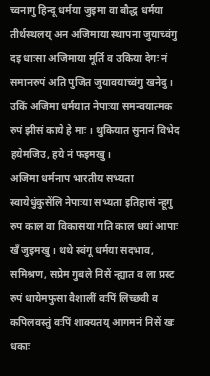च्वनागु हिन्दू धर्मया जुइमा वा बौद्ध धर्मया तीर्थस्थलय् अन अजिमाया स्थापना जुयाच्वंगु दइ धाःसा अजिमाया मूर्ति व उकिया देगः नं समानरुपं अति पुजित जुयावयाच्वंगु खनेदु । उकिं अजिमा धर्मयात नेपाःया समन्वयात्मक रुपं झीसं काये हे माः । थुकियात सुनानं विभेद हयेमजिउ, हये नं फइमखु ।
अजिमा धर्मनाप भारतीय सभ्यता स्वायेधुंकुसेंलि नेपाःया सभ्यता इतिहासं न्हूगु रुप काल वा विकासया गति काल धयां आपाः खँ जुइमखु । थथे स्वंगू धर्मया सदभाव, समिश्रण, सप्रेम गुबले निसें न्ह्यात व ला प्रस्ट रुपं धायेमफुसा वैशालीं वःपिं लिच्छवी व कपिलवस्तुं वःपिं शाक्यतय् आगमनं निसें खः धकाः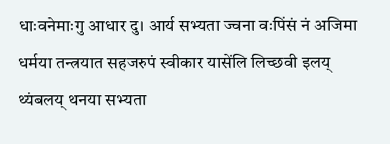धाःवनेमाःगु आधार दु। आर्य सभ्यता ज्वना वःपिंसं नं अजिमा धर्मया तन्त्रयात सहजरुपं स्वीकार यासेंलि लिच्छवी इलय् थ्यंबलय् थनया सभ्यता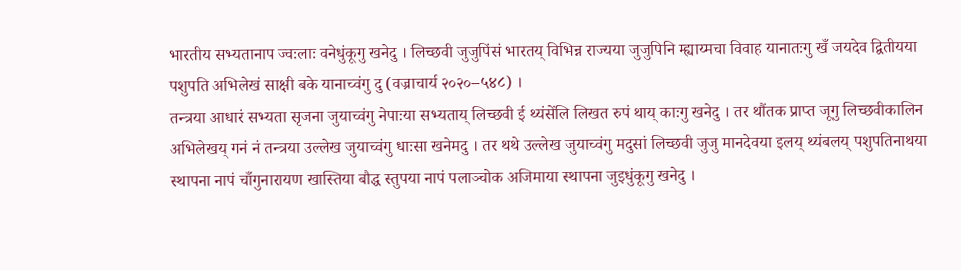भारतीय सभ्यतानाप ज्वःलाः वनेधुंकूगु खनेदु । लिच्छवी जुजुपिंसं भारतय् विभिन्न राज्यया जुजुपिनि म्ह्याय्मचा विवाह यानातःगु खँ जयदेव द्वितीयया पशुपति अभिलेखं साक्षी बके यानाच्वंगु दु (वज्राचार्य २०२०–५४८) ।
तन्त्रया आधारं सभ्यता सृजना जुयाच्वंगु नेपाःया सभ्यताय् लिच्छवी ई थ्यंसेंलि लिखत रुपं थाय् काःगु खनेदु । तर थौंतक प्राप्त जूगु लिच्छवीकालिन अभिलेखय् गनं नं तन्त्रया उल्लेख जुयाच्वंगु धाःसा खनेमदु । तर थथे उल्लेख जुयाच्वंगु मदुसां लिच्छवी जुजु मानदेवया इलय् थ्यंबलय् पशुपतिनाथया स्थापना नापं चाँगुनारायण खास्तिया बौद्ध स्तुपया नापं पलाञ्चोक अजिमाया स्थापना जुइधुंकूगु खनेदु ।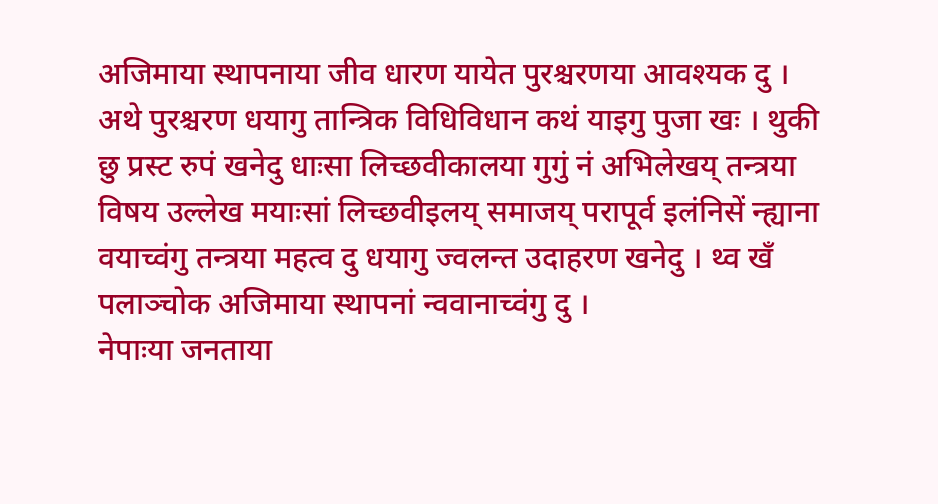अजिमाया स्थापनाया जीव धारण यायेत पुरश्चरणया आवश्यक दु । अथे पुरश्चरण धयागु तान्त्रिक विधिविधान कथं याइगु पुजा खः । थुकी छु प्रस्ट रुपं खनेदु धाःसा लिच्छवीकालया गुगुं नं अभिलेखय् तन्त्रया विषय उल्लेख मयाःसां लिच्छवीइलय् समाजय् परापूर्व इलंनिसें न्ह्याना वयाच्वंगु तन्त्रया महत्व दु धयागु ज्वलन्त उदाहरण खनेदु । थ्व खँ पलाञ्चोक अजिमाया स्थापनां न्ववानाच्वंगु दु ।
नेपाःया जनताया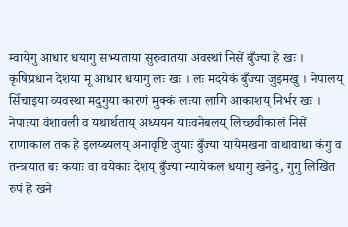म्वायेगु आधार धयागु सभ्यताया सुरुवातया अवस्थां निसें बुँज्या हे खः । कृषिप्रधान देशया मू आधार धयागु लः खः । लः मदयेकं बुँज्या जुइमखु । नेपालय् सिँचाइया व्यवस्था मदुगुया कारणं मुक्कं लःया लागि आकाशय् निर्भर खः । नेपाःया वंशावली व यथार्थताय् अध्ययन याःवनेबलय् लिच्छवीकालं निसें राणाकाल तक हे इलय्ब्यलय् अनावृष्टि जुयाः बुँज्या यायेमखना वाथावाथा कंगु व तन्त्रयात बः कयाः वा वयेकाः देशय् बुँज्या न्यायेकल धयागु खनेदु, गुगु लिखित रुपं हे खने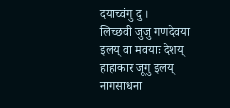दयाच्वंगु दु ।
लिच्छवी जुजु गणदेवया इलय् वा मवयाः देशय् हाहाकार जूगु इलय् नागसाधना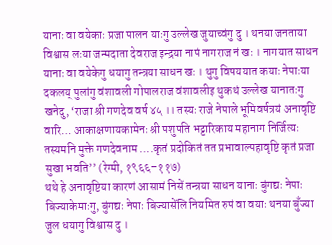यानाः वा वयेकाः प्रजा पालन याःगु उल्लेख जुयाच्वंगु दु । थनया जनताया विश्वास लःया जन्मदाता देवराज इन्द्रया नापं नागराज नं खः । नागयात साधन यानाः वा वयेकेगु धयागु तन्त्रया साधन खः । थुगु विषययात कयाः नेपाःया दकलय् पुलांगु वंशावली गोपालराज वंशावलीइ थुकथं उल्लेख यानातःगु खनेदु, ‘राजा श्री गणदेव वर्ष ४५ ।। तस्यः राजे नेपाले भूमिवर्षत्रयं अनावृष्टि वारि… आकाक्षणायकामेनः श्री पशुपति भट्टारिकाय महानाग निर्जित्यः तस्यमनि मुक्ते गणदेवनाम ….कृतं प्रदोकितं तत प्रभावाल्पहावृष्टि कृतं प्रजा सुखा भवति’’ (रेग्मी, १९६६–११७)
थथे हे अनावृष्टिया कारणं आसामं निसें तन्त्रया साधन यानाः बुंगद्यः नेपाः बिज्याकेमाःगु, बुंगद्यः नेपाः बिज्यासेंलि नियमित रुपं वा वयाः थनया बुँज्या जुल धयागु विश्वास दु ।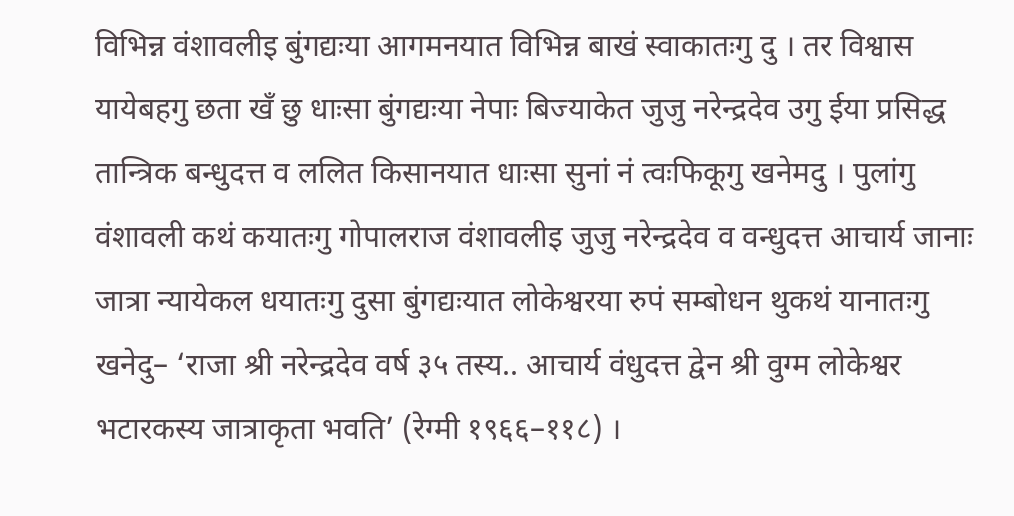विभिन्न वंशावलीइ बुंगद्यःया आगमनयात विभिन्न बाखं स्वाकातःगु दु । तर विश्वास यायेबहगु छता खँ छु धाःसा बुंगद्यःया नेपाः बिज्याकेत जुजु नरेन्द्रदेव उगु ईया प्रसिद्ध तान्त्रिक बन्धुदत्त व ललित किसानयात धाःसा सुनां नं त्वःफिकूगु खनेमदु । पुलांगु वंशावली कथं कयातःगु गोपालराज वंशावलीइ जुजु नरेन्द्रदेव व वन्धुदत्त आचार्य जानाः जात्रा न्यायेकल धयातःगु दुसा बुंगद्यःयात लोकेश्वरया रुपं सम्बोधन थुकथं यानातःगु खनेदु– ‘राजा श्री नरेन्द्रदेव वर्ष ३५ तस्य.. आचार्य वंधुदत्त द्वेन श्री वुग्म लोकेश्वर भटारकस्य जात्राकृता भवति’ (रेग्मी १९६६–११८) ।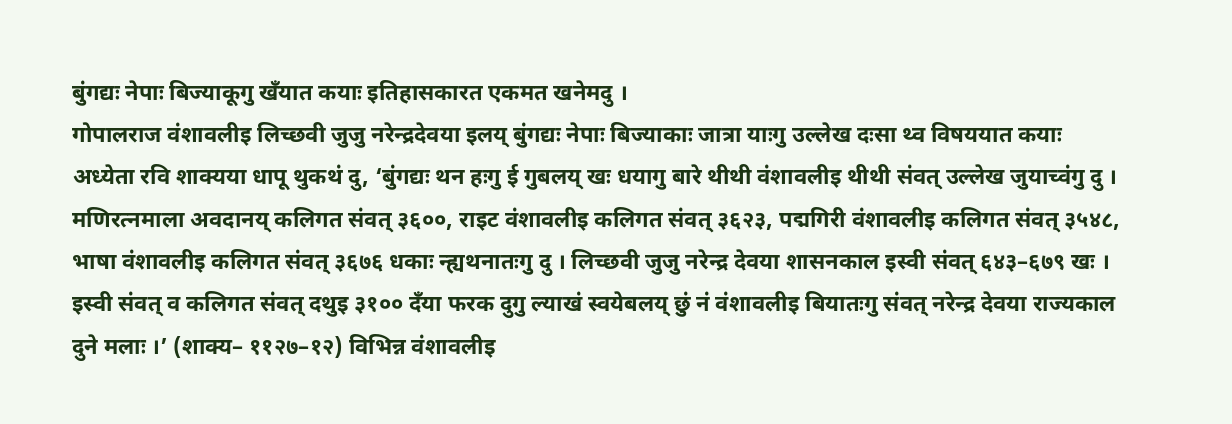बुंगद्यः नेपाः बिज्याकूगु खँयात कयाः इतिहासकारत एकमत खनेमदु ।
गोपालराज वंशावलीइ लिच्छवी जुजु नरेन्द्रदेवया इलय् बुंगद्यः नेपाः बिज्याकाः जात्रा याःगु उल्लेख दःसा थ्व विषययात कयाः अध्येता रवि शाक्यया धापू थुकथं दु, ‘बुंगद्यः थन हःगु ई गुबलय् खः धयागु बारे थीथी वंशावलीइ थीथी संवत् उल्लेख जुयाच्वंगु दु । मणिरत्नमाला अवदानय् कलिगत संवत् ३६००, राइट वंशावलीइ कलिगत संवत् ३६२३, पद्मगिरी वंशावलीइ कलिगत संवत् ३५४८, भाषा वंशावलीइ कलिगत संवत् ३६७६ धकाः न्ह्यथनातःगु दु । लिच्छवी जुजु नरेन्द्र देवया शासनकाल इस्वी संवत् ६४३–६७९ खः । इस्वी संवत् व कलिगत संवत् दथुइ ३१०० दँया फरक दुगु ल्याखं स्वयेबलय् छुं नं वंशावलीइ बियातःगु संवत् नरेन्द्र देवया राज्यकाल दुने मलाः ।’ (शाक्य– ११२७–१२) विभिन्न वंशावलीइ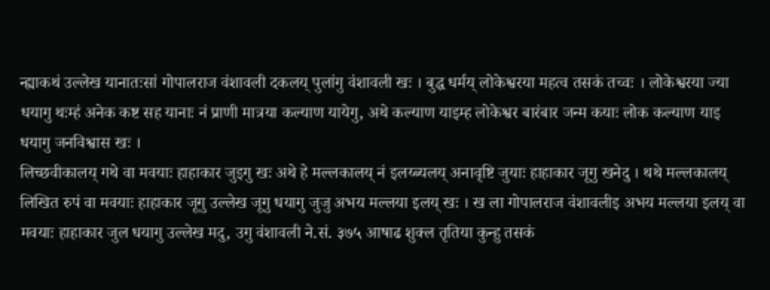न्ह्याकथं उल्लेख यानातःसां गोपालराज वंशावली दकलय् पुलांगु वंशावली खः । बुद्ध धर्मय् लोकेश्वरया महत्व तसकं तच्वः । लोकेश्वरया ज्या धयागु थःम्हं अनेक कष्ट सह यानाः नं प्राणी मात्रया कल्याण यायेगु, अथे कल्याण याइम्ह लोकेश्वर बारंबार जन्म कयाः लोक कल्याण याइ धयागु जनविश्वास खः ।
लिच्छवीकालय् गथे वा मवयाः हाहाकार जुइगु खः अथे हे मल्लकालय् नं इलय्ब्यलय् अनावृष्टि जुयाः हाहाकार जूगु खनेदु । थथे मल्लकालय् लिखित रुपं वा मवयाः हाहाकार जूगु उल्लेख जूगु धयागु जुजु अभय मल्लया इलय् खः । ख ला गोपालराज वंशावलीइ अभय मल्लया इलय् वा मवयाः हाहाकार जुल धयागु उल्लेख मदु, उगु वंशावली ने.सं. ३७५ आषाढ शुक्ल तृतिया कुन्हु तसकं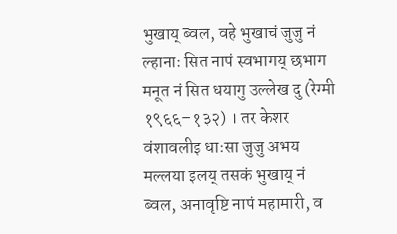भुखाय् ब्वल, वहे भुखाचं जुजु नं ल्हानाः सित नापं स्वभागय् छभाग मनूत नं सित धयागु उल्लेख दु (रेग्मी १९६६–१३२) । तर केशर वंशावलीइ धाःसा जुजु अभय मल्लया इलय् तसकं भुखाय् नं ब्वल, अनावृष्टि नापं महामारी, व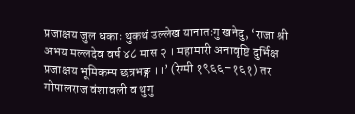प्रजाक्षय जुल धकाः थुकथं उल्लेख यानातःगु खनेदु, ‘राजा श्री अभय मल्लदेव वर्ष ४८ मास २ । महामारी अनावृष्टि दुर्भिक्ष प्रजाक्षय भूमिकम्प छत्रभङ्ग ।।’ (रेग्मी १९६६–१६१) तर गोपालराज वंशावली व थुगु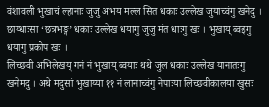वंशावली भुखाचं ल्हानाः जुजु अभय मल्ल सित धकाः उल्लेख जुयाच्वंगु खनेदु । छाय्धाःसा ‘छत्रभङ्ग’ धकाः उल्लेख धयागु जुजु मंत धाःगु खः । भुखाय् ब्वइगु धयागु प्रकोप खः ।
लिच्छवी अभिलेखय् गनं नं भुखाय् ब्वयाः थथे जुल धकाः उल्लेख यानातःगु खनेमदु । अथे मदुसां भुखाय्या ११ नं लानाच्वंगु नेपाःया लिच्छवीकालया खुसः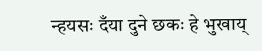न्हयसः दँया दुने छकः हे भुखाय्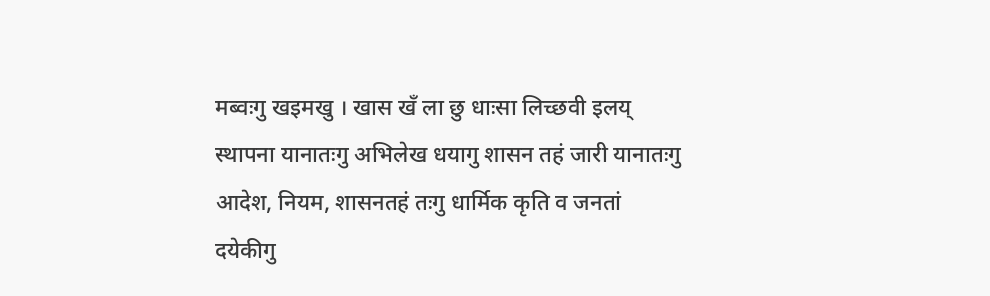मब्वःगु खइमखु । खास खँ ला छु धाःसा लिच्छवी इलय् स्थापना यानातःगु अभिलेख धयागु शासन तहं जारी यानातःगु आदेश, नियम, शासनतहं तःगु धार्मिक कृति व जनतां दयेकीगु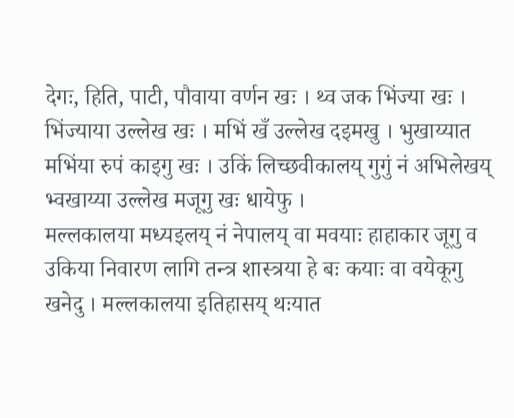देगः, हिति, पाटी, पौवाया वर्णन खः । थ्व जक भिंज्या खः । भिंज्याया उल्लेख खः । मभिं खँ उल्लेख दइमखु । भुखाय्यात मभिंया रुपं काइगु खः । उकिं लिच्छवीकालय् गुगुं नं अभिलेखय् भ्वखाय्या उल्लेख मजूगु खः धायेफु ।
मल्लकालया मध्यइलय् नं नेपालय् वा मवयाः हाहाकार जूगु व उकिया निवारण लागि तन्त्र शास्त्रया हे बः कयाः वा वयेकूगु खनेदु । मल्लकालया इतिहासय् थःयात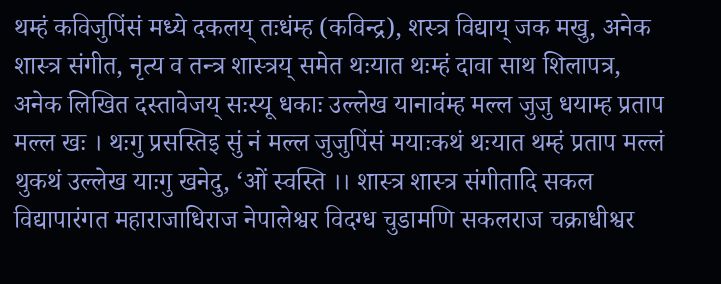थम्हं कविजुपिंसं मध्ये दकलय् तःधंम्ह (कविन्द्र), शस्त्र विद्याय् जक मखु, अनेक शास्त्र संगीत, नृत्य व तन्त्र शास्त्रय् समेत थःयात थःम्हं दावा साथ शिलापत्र, अनेक लिखित दस्तावेजय् सःस्यू धकाः उल्लेख यानावंम्ह मल्ल जुजु धयाम्ह प्रताप मल्ल खः । थःगु प्रसस्तिइ सुं नं मल्ल जुजुपिंसं मयाःकथं थःयात थम्हं प्रताप मल्लं थुकथं उल्लेख याःगु खनेदु, ‘ओं स्वस्ति ।। शास्त्र शास्त्र संगीतादि सकल विद्यापारंगत महाराजाधिराज नेपालेश्वर विदग्ध चुडामणि सकलराज चक्राधीश्वर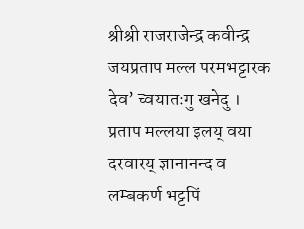श्रीश्री राजराजेन्द्र कवीन्द्र जयप्रताप मल्ल परमभट्टारक देव’ च्वयातःगु खनेदु ।
प्रताप मल्लया इलय् वया दरवारय् ज्ञानानन्द व लम्बकर्ण भट्टपिं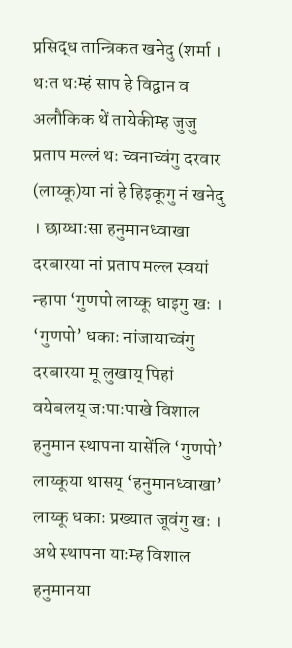प्रसिद्ध तान्त्रिकत खनेदु (शर्मा । थःत थःम्हं साप हे विद्वान व अलौकिक थें तायेकीम्ह जुजु प्रताप मल्लं थः च्वनाच्वंगु दरवार (लाय्कू)या नां हे हिइकूगु नं खनेदु । छाय्धाःसा हनुमानध्वाखा दरबारया नां प्रताप मल्ल स्वयां न्हापा ‘गुणपो लाय्कू धाइगु खः । ‘गुणपो’ धकाः नांजायाच्वंगु दरबारया मू लुखाय् पिहां वयेबलय् जःपाःपाखे विशाल हनुमान स्थापना यासेंलि ‘गुणपो’ लाय्कूया थासय् ‘हनुमानध्वाखा’ लाय्कू धकाः प्रख्यात जूवंगु खः । अथे स्थापना याःम्ह विशाल हनुमानया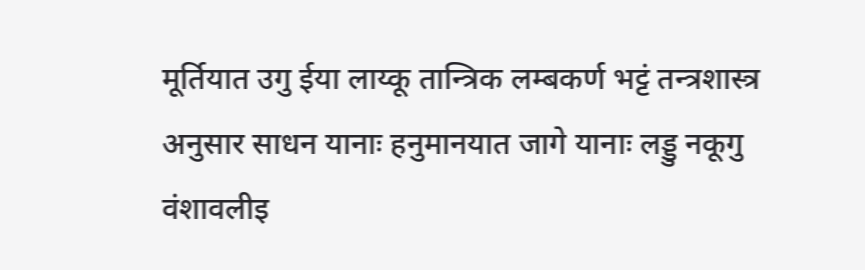मूर्तियात उगु ईया लाय्कू तान्त्रिक लम्बकर्ण भट्टं तन्त्रशास्त्र अनुसार साधन यानाः हनुमानयात जागे यानाः लड्डु नकूगु वंशावलीइ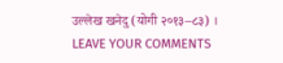उल्लेख खनेदु (योगी २०१३–८३) ।
LEAVE YOUR COMMENTS